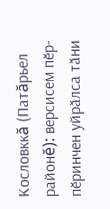Кословккă (Патăрьел районĕ): версисем пӗр-пӗринчен уйрӑлса тӑни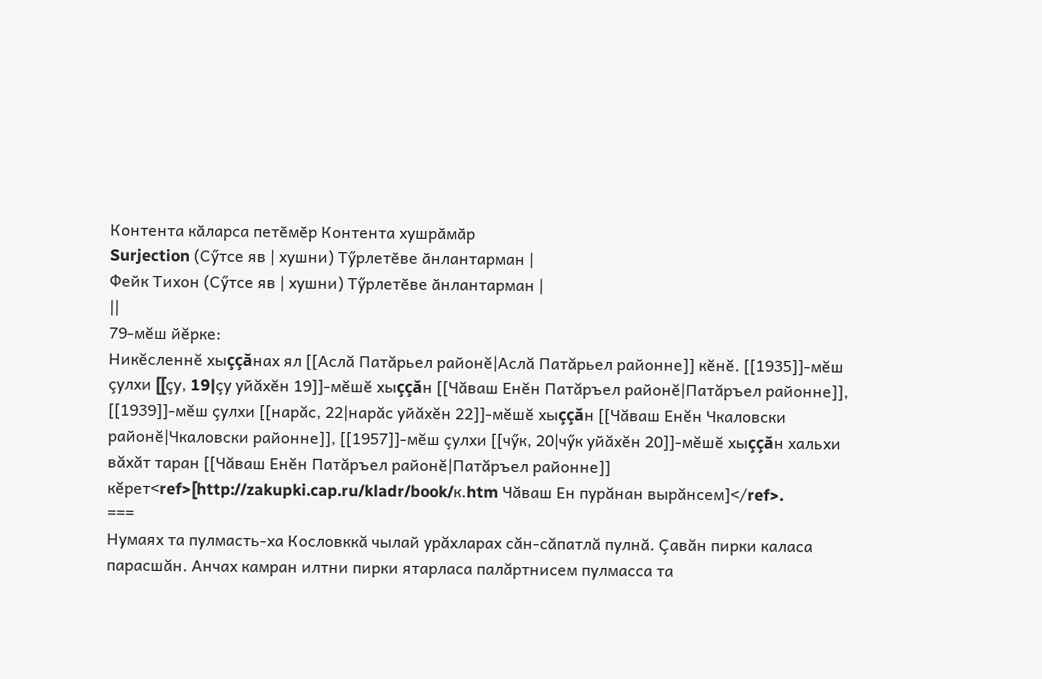Контента кӑларса петӗмӗр Контента хушрӑмӑр
Surjection (Сӳтсе яв | хушни) Тӳрлетӗве ӑнлантарман |
Фейк Тихон (Сӳтсе яв | хушни) Тӳрлетӗве ӑнлантарман |
||
79-мĕш йĕрке:
Никĕсленнĕ хыççăнах ял [[Аслă Патăрьел районĕ|Аслă Патăрьел районне]] кĕнĕ. [[1935]]-мĕш çулхи [[çу, 19|çу уйăхĕн 19]]-мĕшĕ хыççăн [[Чăваш Енĕн Патăръел районĕ|Патăръел районне]], [[1939]]-мĕш çулхи [[нарăс, 22|нарăс уйăхĕн 22]]-мĕшĕ хыççăн [[Чăваш Енĕн Чкаловски районĕ|Чкаловски районне]], [[1957]]-мĕш çулхи [[чӳк, 20|чӳк уйăхĕн 20]]-мĕшĕ хыççăн хальхи вăхăт таран [[Чăваш Енĕн Патăръел районĕ|Патăръел районне]] кĕрет<ref>[http://zakupki.cap.ru/kladr/book/к.htm Чăваш Ен пурăнан вырăнсем]</ref>.
===
Нумаях та пулмасть-ха Кословккă чылай урăхларах сăн-сăпатлă пулнă. Çавăн пирки каласа парасшăн. Анчах камран илтни пирки ятарласа палăртнисем пулмасса та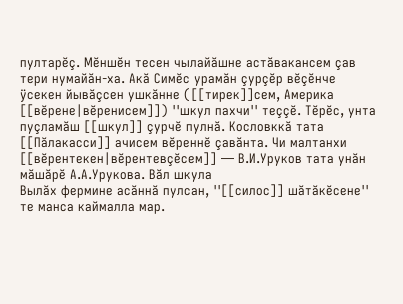пултарĕç. Мĕншĕн тесен чылайăшне астăвакансем çав тери нумайăн-ха. Акă Симĕс урамăн çурçĕр вĕçĕнче ÿсекен йывăçсен ушкăнне ([[тирек]]сем, Америка [[вĕрене|вĕренисем]]) ''шкул пахчи'' теççĕ. Тĕрĕс, унта пуçламăш [[шкул]] çурчĕ пулнă. Кословккă тата [[Пăлакасси]] ачисем вĕреннĕ çавăнта. Чи малтанхи [[вĕрентекен|вĕрентевçĕсем]] — В.И.Уруков тата унăн мăшăрĕ А.А.Урукова. Вăл шкула
Вылăх фермине асăннă пулсан, ''[[силос]] шăтăкĕсене'' те манса каймалла мар.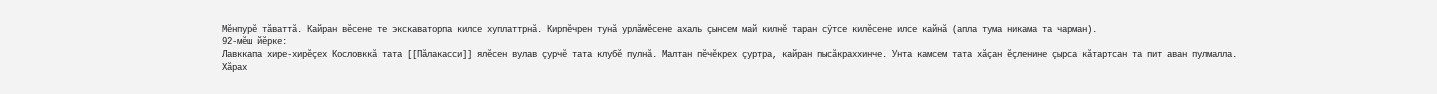Мĕнпурĕ тăваттă. Кайран вĕсене те экскаваторпа килсе хуплаттрнă. Кирпĕчрен тунă урлăмĕсене ахаль çынсем май килнĕ таран сÿтсе килĕсене илсе кайнă (апла тума никама та чарман).
92-мĕш йĕрке:
Лавккапа хире-хирĕçех Кословккă тата [[Пăлакасси]] ялĕсен вулав çурчĕ тата клубĕ пулнă. Малтан пĕчĕкрех çуртра, кайран пысăкраххинче. Унта камсем тата хăçан ĕçленине çырса кăтартсан та пит аван пулмалла.
Хăрах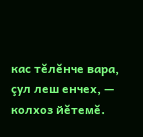кас тĕлĕнче вара, çул леш енчех, — колхоз йĕтемĕ.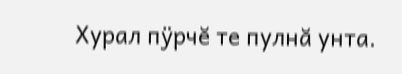Хурал пÿрчĕ те пулнă унта.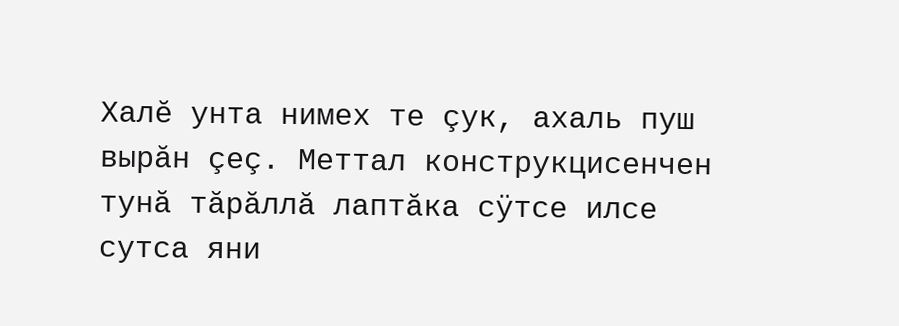Халĕ унта нимех те çук, ахаль пуш вырăн çеç. Меттал конструкцисенчен тунă тăрăллă лаптăка сÿтсе илсе сутса яни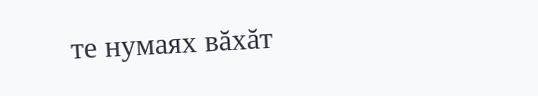те нумаях вăхăт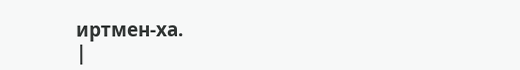иртмен-ха.
|